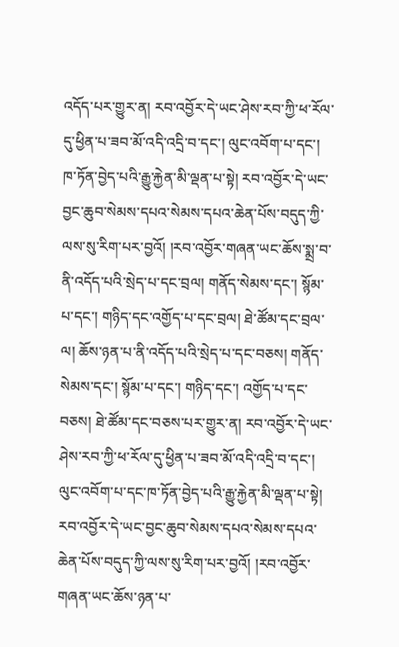འདོད་པར་གྱུར་ན། རབ་འབྱོར་དེ་ཡང་ཤེས་རབ་ཀྱི་ཕ་རོལ་དུ་ཕྱིན་པ་ཟབ་མོ་འདི་འདྲི་བ་དང་། ལུང་འབོག་པ་དང་། ཁ་ཏོན་བྱེད་པའི་རྒྱུ་རྐྱེན་མི་ལྡན་པ་སྟེ། རབ་འབྱོར་དེ་ཡང་བྱང་ཆུབ་སེམས་དཔའ་སེམས་དཔའ་ཆེན་པོས་བདུད་ཀྱི་ལས་སུ་རིག་པར་བྱའོ། །རབ་འབྱོར་གཞན་ཡང་ཆོས་སྨྲ་བ་ནི་འདོད་པའི་སྲེད་པ་དང་བྲལ། གནོད་སེམས་དང་། སྙོམ་པ་དང་། གཉིད་དང་འགྱོད་པ་དང་བྲལ། ཐེ་ཚོམ་དང་བྲལ་ལ། ཆོས་ཉན་པ་ནི་འདོད་པའི་སྲེད་པ་དང་བཅས། གནོད་སེམས་དང་། སྙོམ་པ་དང་། གཉིད་དང་། འགྱོད་པ་དང་བཅས། ཐེ་ཚོམ་དང་བཅས་པར་གྱུར་ན། རབ་འབྱོར་དེ་ཡང་ཤེས་རབ་ཀྱི་ཕ་རོལ་དུ་ཕྱིན་པ་ཟབ་མོ་འདི་འདྲི་བ་དང་། ལུང་འབོག་པ་དང་ཁ་ཏོན་བྱེད་པའི་རྒྱུ་རྐྱེན་མི་ལྡན་པ་སྟེ། རབ་འབྱོར་དེ་ཡང་བྱང་ཆུབ་སེམས་དཔའ་སེམས་དཔའ་ཆེན་པོས་བདུད་ཀྱི་ལས་སུ་རིག་པར་བྱའོ། །རབ་འབྱོར་གཞན་ཡང་ཆོས་ཉན་པ་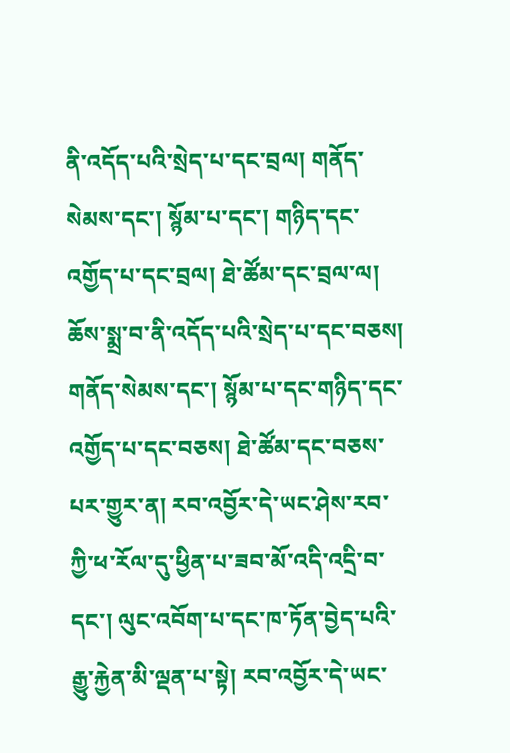ནི་འདོད་པའི་སྲེད་པ་དང་བྲལ། གནོད་སེམས་དང་། སྙོམ་པ་དང་། གཉིད་དང་འགྱོད་པ་དང་བྲལ། ཐེ་ཚོམ་དང་བྲལ་ལ། ཆོས་སྨྲ་བ་ནི་འདོད་པའི་སྲེད་པ་དང་བཅས། གནོད་སེམས་དང་། སྙོམ་པ་དང་གཉིད་དང་འགྱོད་པ་དང་བཅས། ཐེ་ཚོམ་དང་བཅས་པར་གྱུར་ན། རབ་འབྱོར་དེ་ཡང་ཤེས་རབ་ཀྱི་ཕ་རོལ་དུ་ཕྱིན་པ་ཟབ་མོ་འདི་འདྲི་བ་དང་། ལུང་འབོག་པ་དང་ཁ་ཏོན་བྱེད་པའི་རྒྱུ་རྐྱེན་མི་ལྡན་པ་སྟེ། རབ་འབྱོར་དེ་ཡང་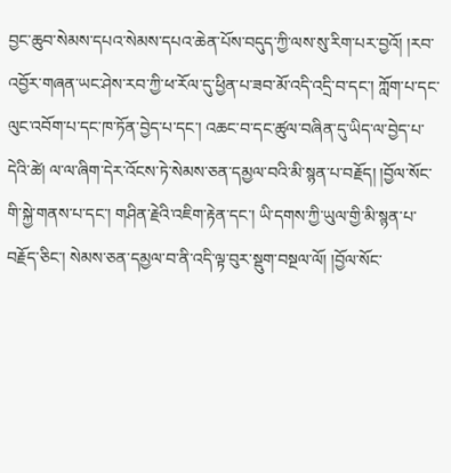བྱང་ཆུབ་སེམས་དཔའ་སེམས་དཔའ་ཆེན་པོས་བདུད་ཀྱི་ལས་སུ་རིག་པར་བྱའོ། །རབ་འབྱོར་གཞན་ཡང་ཤེས་རབ་ཀྱི་ཕ་རོལ་དུ་ཕྱིན་པ་ཟབ་མོ་འདི་འདྲི་བ་དང་། ཀློག་པ་དང་ལུང་འབོག་པ་དང་ཁ་ཏོན་བྱེད་པ་དང་། འཆང་བ་དང་ཚུལ་བཞིན་དུ་ཡིད་ལ་བྱེད་པ་དེའི་ཚེ། ལ་ལ་ཞིག་དེར་འོངས་ཏེ་སེམས་ཅན་དམྱལ་བའི་མི་སྙན་པ་བརྗོད། །བྱོལ་སོང་གི་སྐྱེ་གནས་པ་དང་། གཤིན་རྗེའི་འཇིག་རྟེན་དང་། ཡི་དགས་ཀྱི་ཡུལ་གྱི་མི་སྙན་པ་བརྗོད་ཅིང་། སེམས་ཅན་དམྱལ་བ་ནི་འདི་ལྟ་བུར་སྡུག་བསྔལ་ལོ། །བྱོལ་སོང་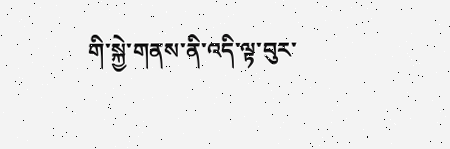གི་སྐྱེ་གནས་ནི་འདི་ལྟ་བུར་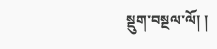སྡུག་བསྔལ་ལོ། །